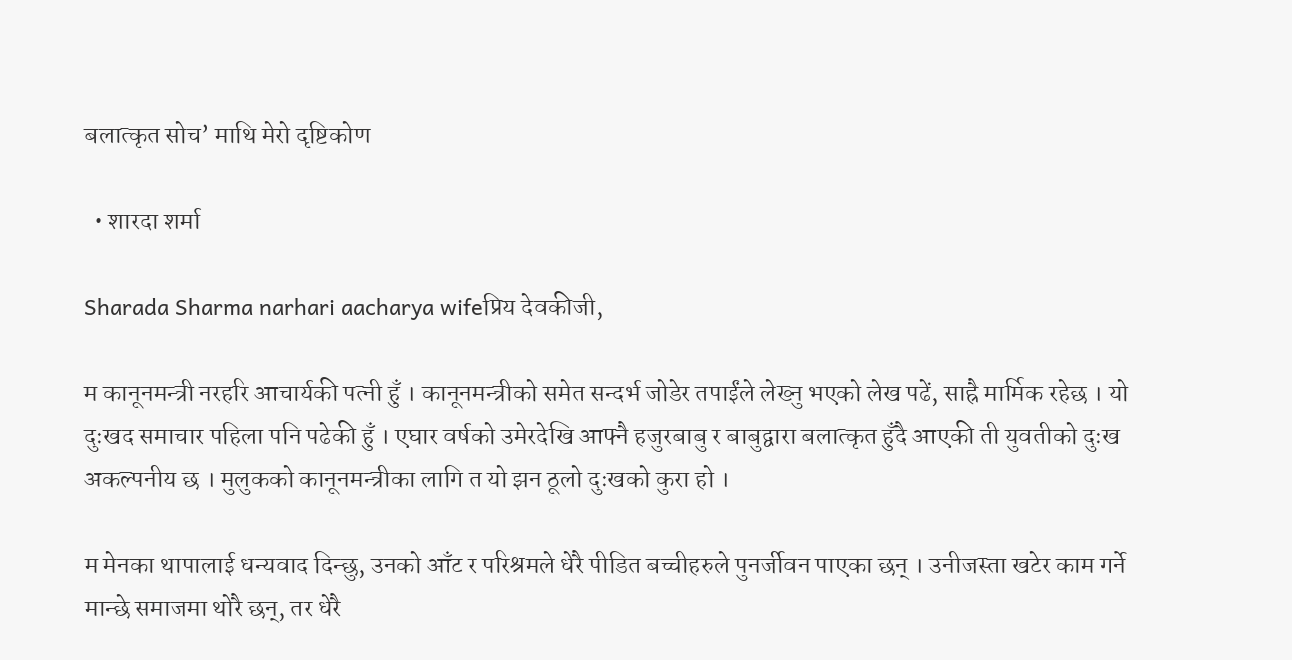बलात्कृत सोच’ माथि मेरो दृष्टिकोण

  • शारदा शर्मा

Sharada Sharma narhari aacharya wifeप्रिय देवकीजी,

म कानूनमन्त्री नरहरि आचार्यकी पत्नी हुँ । कानूनमन्त्रीको समेत सन्दर्भ जोडेर तपाईंले लेख्नु भएको लेख पढें, साह्रै मार्मिक रहेछ । यो दुःखद समाचार पहिला पनि पढेकी हुँ । एघार वर्षको उमेरदेखि आफ्नै हजुरबाबु र बाबुद्वारा बलात्कृत हुँदै आएकी ती युवतीको दुःख अकल्पनीय छ । मुलुकको कानूनमन्त्रीका लागि त यो झन ठूलो दुःखको कुरा हो ।

म मेनका थापालाई धन्यवाद दिन्छु, उनको आँट र परिश्रमले धेरै पीडित बच्चीहरुले पुनर्जीवन पाएका छन् । उनीजस्ता खटेर काम गर्ने मान्छे समाजमा थोरै छन्, तर धेरै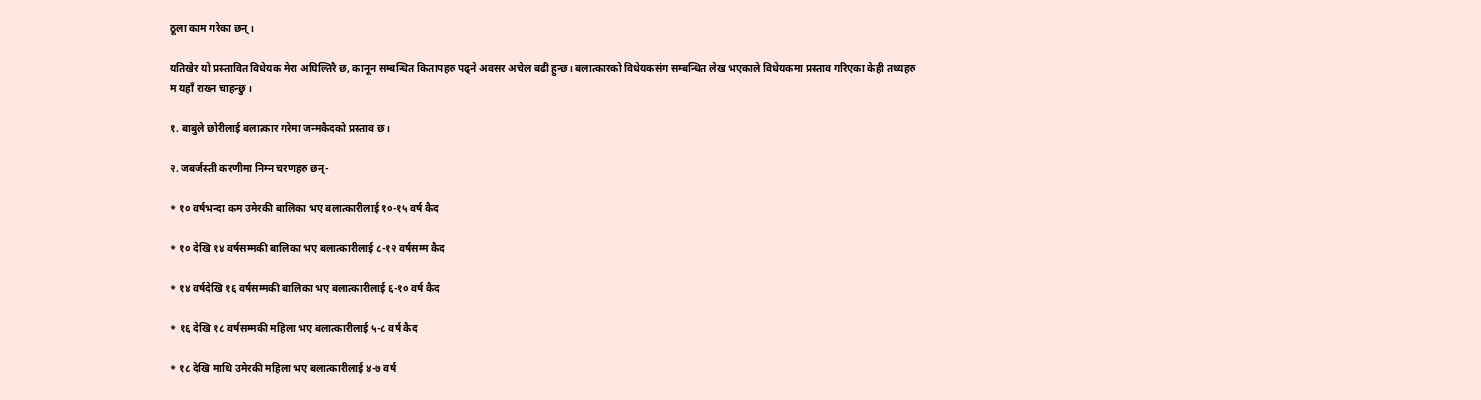ठूला काम गरेका छन् ।

यतिखेर यो प्रस्तावित विधेयक मेरा अघिल्तिरै छ, कानून सम्बन्धित कितापहरु पढ्ने अवसर अचेल बढी हुन्छ। बलात्कारको विधेयकसंग सम्बन्धित लेख भएकाले विधेयकमा प्रस्ताव गरिएका केही तथ्यहरु म यहाँ राख्न चाहन्छु ।

१. बाबुले छोरीलाई बलात्कार गरेमा जन्मकैदको प्रस्ताव छ।

२. जबर्जस्ती करणीमा निम्न चरणहरु छन्-

* १० वर्षभन्दा कम उमेरकी बालिका भए बलात्कारीलाई १०-१५ वर्ष कैद

* १० देखि १४ वर्षसम्मकी बालिका भए बलात्कारीलाई ८-१२ वर्षसम्म कैद

* १४ वर्षदेखि १६ वर्षसम्मकी बालिका भए बलात्कारीलाई ६-१० वर्ष कैद

* १६ देखि १८ वर्षसम्मकी महिला भए बलात्कारीलाई ५-८ वर्ष कैद

* १८ देखि माथि उमेरकी महिला भए बलात्कारीलाई ४-७ वर्ष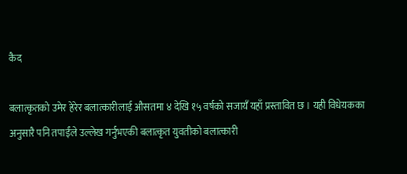कैद

बलात्कृतको उमेर हेरेर बलात्कारीलाई औसतमा ४ देखि १५ वर्षको सजायँ यहाँ प्रस्तावित छ । यही विधेयकका अनुसारै पनि तपाईंले उल्लेख गर्नुभएकी बलात्कृत युवतीको बलात्कारी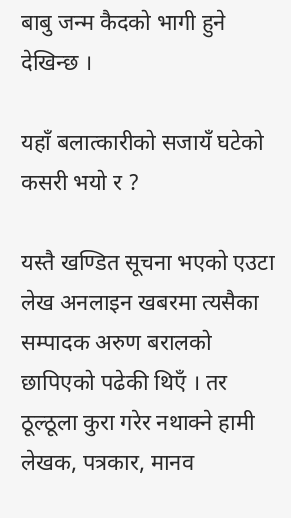बाबु जन्म कैदको भागी हुने देखिन्छ ।

यहाँ बलात्कारीको सजायँ घटेको कसरी भयो र ?

यस्तै खण्डित सूचना भएको एउटा लेख अनलाइन खबरमा त्यसैका सम्पादक अरुण बरालको छापिएको पढेकी थिएँ । तर ठूल्ठूला कुरा गरेर नथाक्ने हामी लेखक, पत्रकार, मानव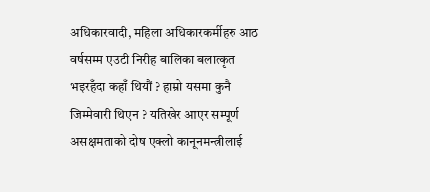अधिकारवादी, महिला अधिकारकर्मीहरु आठ वर्षसम्म एउटी निरीह बालिका बलात्कृत भइरहँदा कहाँ थियौं ? हाम्रो यसमा कुनै जिम्मेवारी थिएन ? यतिखेर आएर सम्पूर्ण असक्षमताको दोष एक्लो कानूनमन्त्रीलाई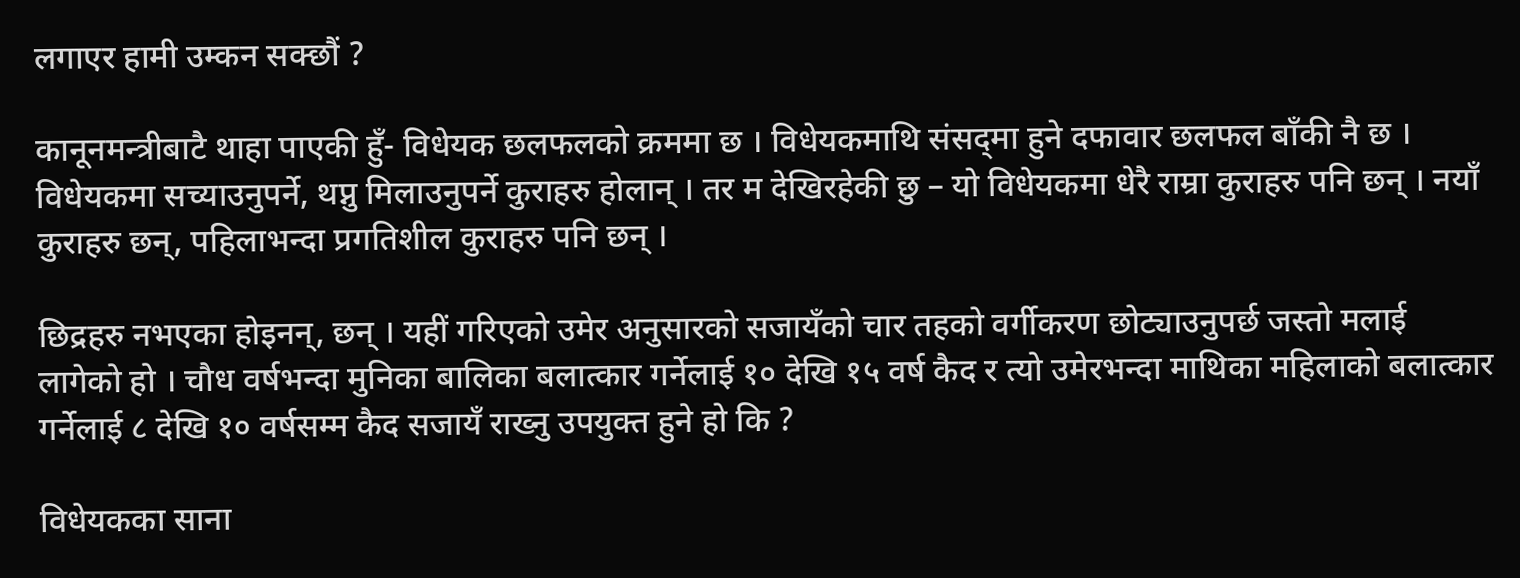लगाएर हामी उम्कन सक्छौं ?

कानूनमन्त्रीबाटै थाहा पाएकी हुँ- विधेयक छलफलको क्रममा छ । विधेयकमाथि संसद्‌मा हुने दफावार छलफल बाँकी नै छ । विधेयकमा सच्याउनुपर्ने, थप्नु मिलाउनुपर्ने कुराहरु होलान् । तर म देखिरहेकी छु – यो विधेयकमा धेरै राम्रा कुराहरु पनि छन् । नयाँ कुराहरु छन्, पहिलाभन्दा प्रगतिशील कुराहरु पनि छन् ।

छिद्रहरु नभएका होइनन्, छन् । यहीं गरिएको उमेर अनुसारको सजायँको चार तहको वर्गीकरण छोट्याउनुपर्छ जस्तो मलाई लागेको हो । चौध वर्षभन्दा मुनिका बालिका बलात्कार गर्नेलाई १० देखि १५ वर्ष कैद र त्यो उमेरभन्दा माथिका महिलाको बलात्कार गर्नेलाई ८ देखि १० वर्षसम्म कैद सजायँ राख्नु उपयुक्त हुने हो कि ?

विधेयकका साना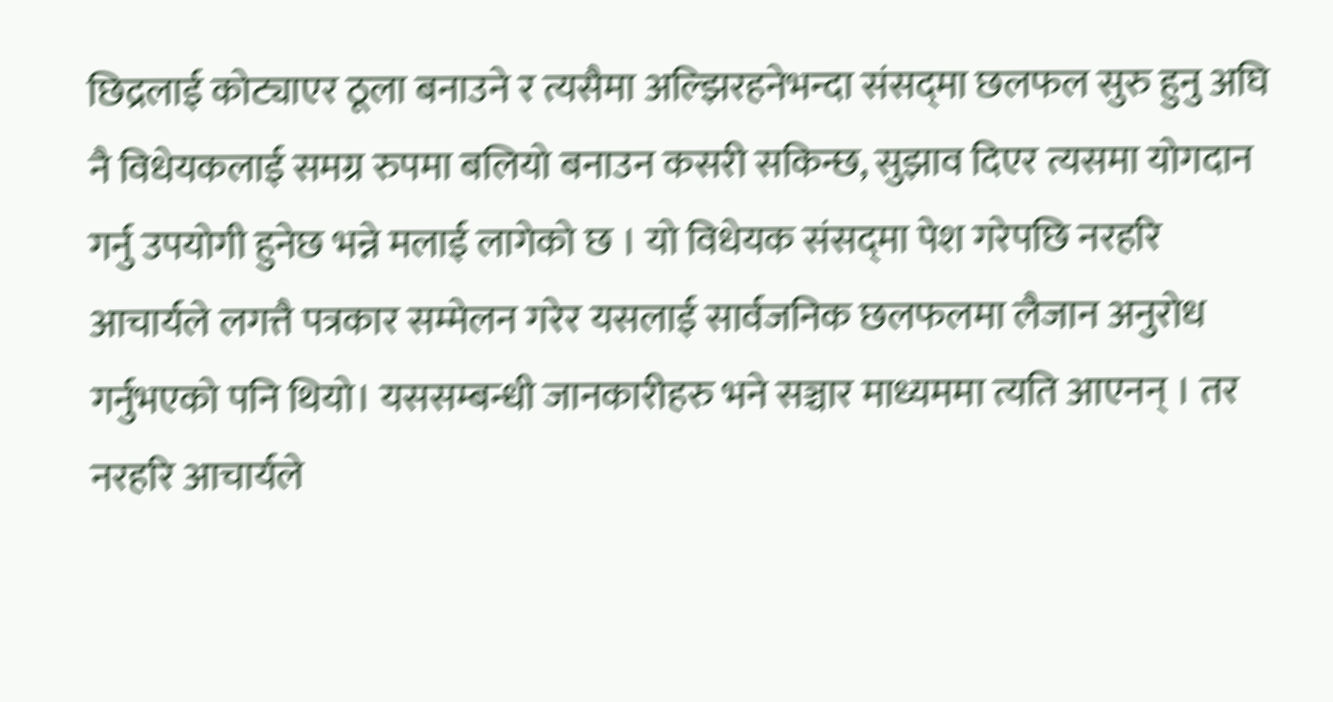छिद्रलाई कोट्याएर ठूला बनाउने र त्यसैमा अल्झिरहनेभन्दा संसद्‌मा छलफल सुरु हुनु अघि नै विधेयकलाई समग्र रुपमा बलियो बनाउन कसरी सकिन्छ, सुझाव दिएर त्यसमा योगदान गर्नु उपयोगी हुनेछ भन्ने मलाई लागेको छ । यो विधेयक संसद्‌मा पेश गरेपछि नरहरि आचार्यले लगत्तै पत्रकार सम्मेलन गरेर यसलाई सार्वजनिक छलफलमा लैजान अनुरोध गर्नुभएको पनि थियो। यससम्बन्धी जानकारीहरु भने सञ्चार माध्यममा त्यति आएनन् । तर नरहरि आचार्यले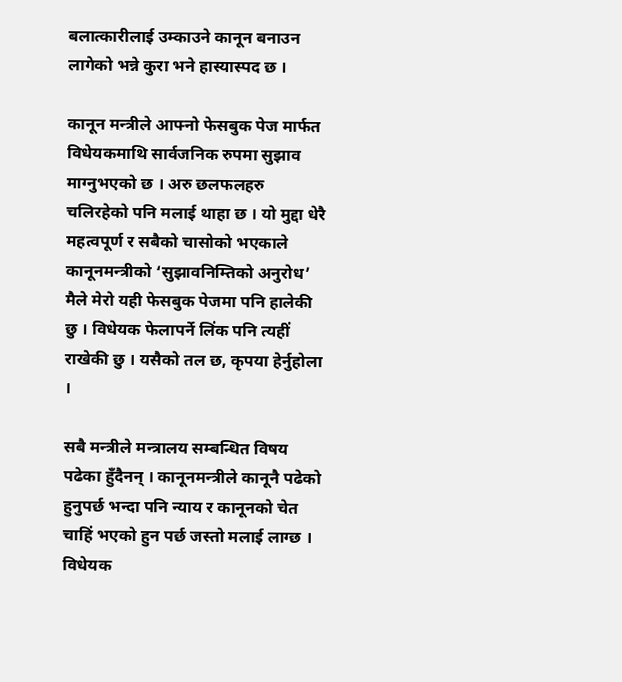बलात्कारीलाई उम्काउने कानून बनाउन लागेको भन्ने कुरा भने हास्यास्पद छ ।

कानून मन्त्रीले आफ्नो फेसबुक पेज मार्फत विधेयकमाथि सार्वजनिक रुपमा सुझाव माग्नुभएको छ । अरु छलफलहरु चलिरहेको पनि मलाई थाहा छ । यो मुद्दा धेरै महत्वपूर्ण र सबैको चासोको भएकाले कानूनमन्त्रीको ‘सुझावनिम्तिको अनुरोध’ मैले मेरो यही फेसबुक पेजमा पनि हालेकी छु । विधेयक फेलापर्ने लिंक पनि त्यहीं राखेकी छु । यसैको तल छ, कृपया हेर्नुहोला ।

सबै मन्त्रीले मन्त्रालय सम्बन्धित विषय पढेका हुँदैनन् । कानूनमन्त्रीले कानूनै पढेको हुनुपर्छ भन्दा पनि न्याय र कानूनको चेत चाहिं भएको हुन पर्छ जस्तो मलाई लाग्छ । विधेयक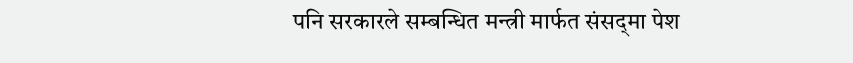पनि सरकारले सम्बन्धित मन्त्री मार्फत संसद्‌मा पेश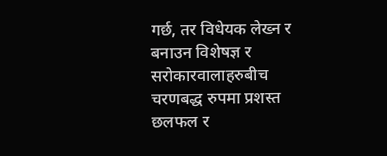गर्छ, तर विधेयक लेख्न र बनाउन विशेषज्ञ र सरोकारवालाहरुबीच चरणबद्ध रुपमा प्रशस्त छलफल र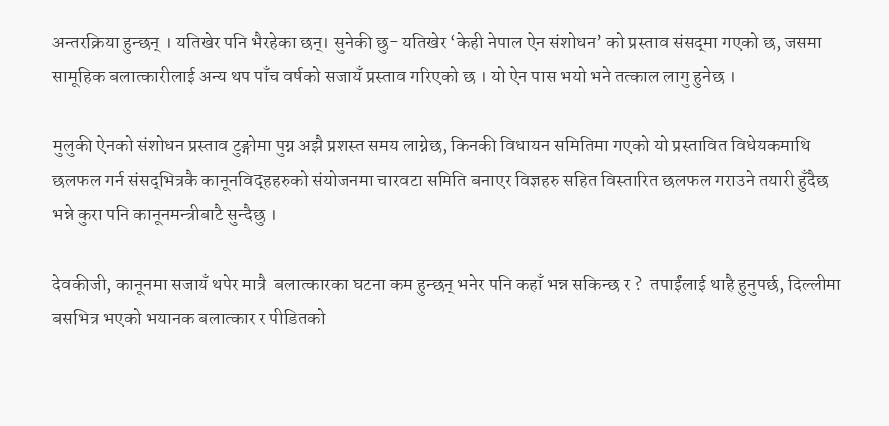अन्तरक्रिया हुन्छन् । यतिखेर पनि भैरहेका छन्। सुनेकी छु- यतिखेर ‘केही नेपाल ऐन संशोधन’ को प्रस्ताव संसद्‌मा गएको छ, जसमा सामूहिक बलात्कारीलाई अन्य थप पाँच वर्षको सजायँ प्रस्ताव गरिएको छ । यो ऐन पास भयो भने तत्काल लागु हुनेछ ।

मुलुकी ऐनको संशोधन प्रस्ताव टुङ्गोमा पुग्न अझै प्रशस्त समय लाग्नेछ, किनकी विधायन समितिमा गएको यो प्रस्तावित विधेयकमाथि छलफल गर्न संसद्‌भित्रकै कानूनविद्हहरुको संयोजनमा चारवटा समिति बनाएर विज्ञहरु सहित विस्तारित छलफल गराउने तयारी हुँदैछ भन्ने कुरा पनि कानूनमन्त्रीबाटै सुन्दैछु ।

देवकीजी, कानूनमा सजायँ थपेर मात्रै  बलात्कारका घटना कम हुन्छन् भनेर पनि कहाँ भन्न सकिन्छ र ?  तपाईंलाई थाहै हुनुपर्छ, दिल्लीमा बसभित्र भएको भयानक बलात्कार र पीडितको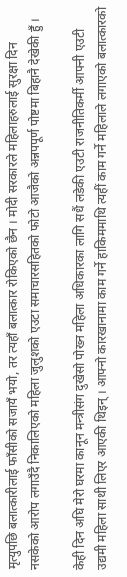मृत्युपछि बलात्कारीलाई फाँसीको सजायँ भयो, तर त्यहाँ बलात्कार रोकिएको छैन । मोदी सरकारले महिलाहरुलाई सुरक्षा दिन नसकेको आरोप लगाउँदै निकालिएको महिला जुलुशको एउटा समाचारसहितको फोटो आजैको अन्नपपूर्ण पोष्टमा बिहानै देखेकी हुँ ।

केही दिन अघि मेरो घरमा कानून मन्त्रीसंग दुखेसो पोख्न महिला अधिकारका लागि सधैं लडेकी एउटी राजनीतिकर्मी आफ्नी एउटी उद्यमी महिला साथी लिएर आएकी थिइन् । आफ्नो कारखानामा काम गर्ने हाकिममाथि त्यहीं काम गर्ने महिलाले लगाएको बलात्कारको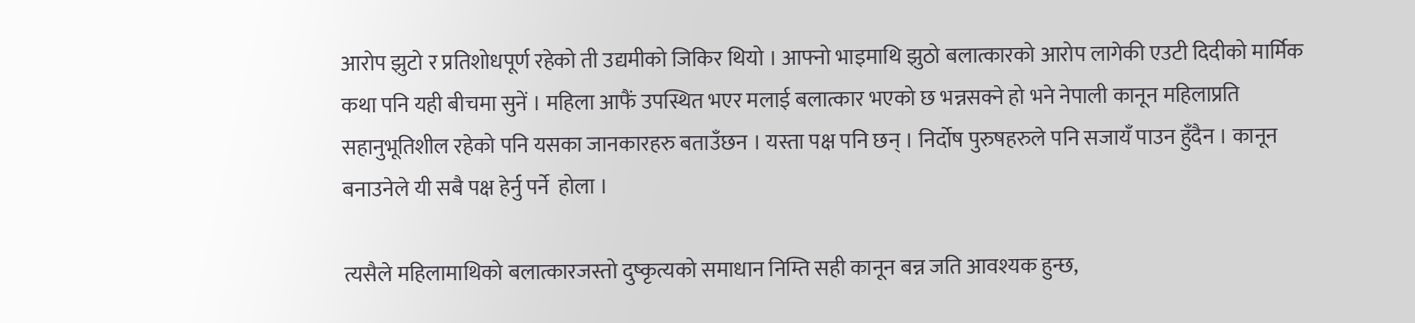आरोप झुटो र प्रतिशोधपूर्ण रहेको ती उद्यमीको जिकिर थियो । आफ्नो भाइमाथि झुठो बलात्कारको आरोप लागेकी एउटी दिदीको मार्मिक कथा पनि यही बीचमा सुनें । महिला आफैं उपस्थित भएर मलाई बलात्कार भएको छ भन्नसक्ने हो भने नेपाली कानून महिलाप्रति सहानुभूतिशील रहेको पनि यसका जानकारहरु बताउँछन । यस्ता पक्ष पनि छन् । निर्दोष पुरुषहरुले पनि सजायँ पाउन हुँदैन । कानून बनाउनेले यी सबै पक्ष हेर्नु पर्ने  होला ।

त्यसैले महिलामाथिको बलात्कारजस्तो दुष्कृत्यको समाधान निम्ति सही कानून बन्न जति आवश्यक हुन्छ,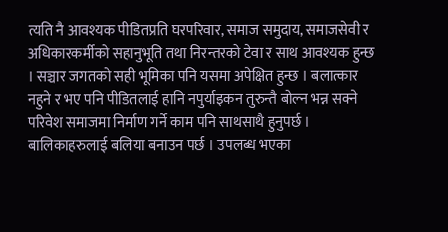त्यति नै आवश्यक पीडितप्रति घरपरिवार, समाज समुदाय, समाजसेवी र अधिकारकर्मीको सहानुभूति तथा निरन्तरको टेवा र साथ आवश्यक हुन्छ । सञ्चार जगतको सही भूमिका पनि यसमा अपेक्षित हुन्छ । बलात्कार नहुने र भए पनि पीडितलाई हानि नपुर्याइकन तुरुन्तै बोल्न भन्न सक्ने परिवेश समाजमा निर्माण गर्ने काम पनि साथसाथै हुनुपर्छ । बालिकाहरुलाई बलिया बनाउन पर्छ । उपलब्ध भएका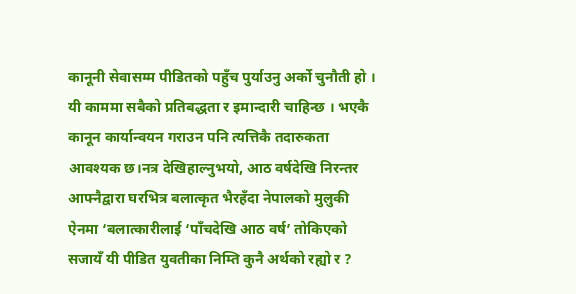कानूनी सेवासम्म पीडितको पहुँच पुर्याउनु अर्को चुनौती हो । यी काममा सबैको प्रतिबद्धता र इमान्दारी चाहिन्छ । भएकै कानून कार्यान्वयन गराउन पनि त्यत्तिकै तदारुकता आवश्यक छ।नत्र देखिहाल्नुभयो, आठ वर्षदेखि निरन्तर आफ्नैद्वारा घरभित्र बलात्कृत भैरहँदा नेपालको मुलुकी ऐनमा ‘बलात्कारीलाई ‘पाँचदेखि आठ वर्ष’ तोकिएको सजायँ यी पीडित युवतीका निम्ति कुनै अर्थको रह्यो र ?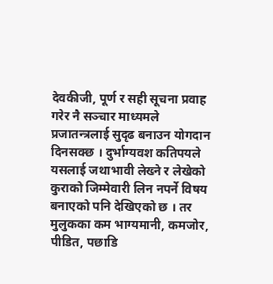देवकीजी, पूर्ण र सही सूचना प्रवाह गरेर नै सञ्चार माध्यमले प्रजातन्त्रलाई सुदृढ बनाउन योगदान दिनसक्छ । दुर्भाग्यवश कतिपयले यसलाई जथाभावी लेख्ने र लेखेको कुराको जिम्मेवारी लिन नपर्ने विषय बनाएको पनि देखिएको छ । तर मुलुकका कम भाग्यमानी, कमजोर, पीडित, पछाडि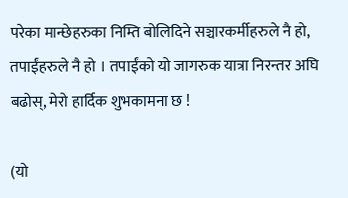परेका मान्छेहरुका निम्ति बोलिदिने सञ्चारकर्मीहरुले नै हो, तपाईंहरुले नै हो । तपाईंको यो जागरुक यात्रा निरन्तर अघि बढोस्, मेरो हार्दिक शुभकामना छ !

(यो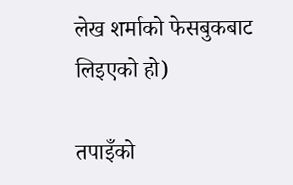लेख शर्माको फेसबुकबाट लिइएको हो)

तपाइँको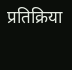प्रतिक्रिया